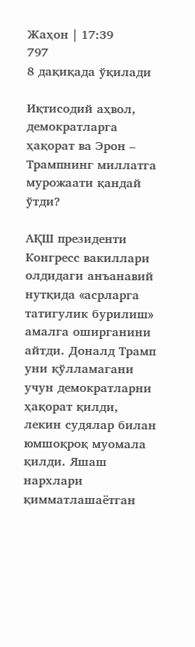Жаҳон | 17:39
797
8 дақиқада ўқилади

Иқтисодий аҳвол, демократларга ҳақорат ва Эрон – Трампнинг миллатга мурожаати қандай ўтди?

АҚШ президенти Конгресс вакиллари олдидаги анъанавий нутқида «асрларга татигулик бурилиш» амалга оширганини айтди. Доналд Трамп уни қўлламагани учун демократларни ҳақорат қилди, лекин судялар билан юмшоқроқ муомала қилди. Яшаш нархлари қимматлашаётган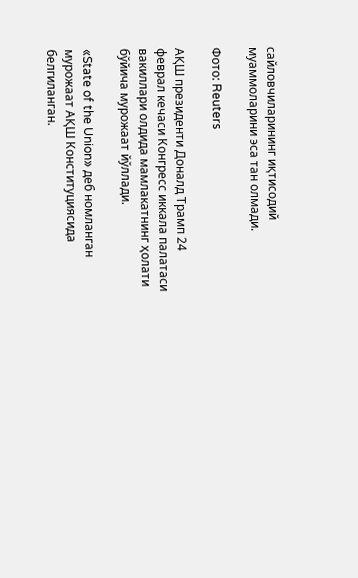сайловчиларининг иқтисодий муаммоларини эса тан олмади.

Фото: Reuters

АҚШ президенти Доналд Трамп 24 феврал кечаси Конгресс иккала палатаси вакиллари олдида мамлакатнинг ҳолати бўйича мурожаат йўллади.

«State of the Union» деб номланган мурожаат АҚШ Конституциясида белгиланган.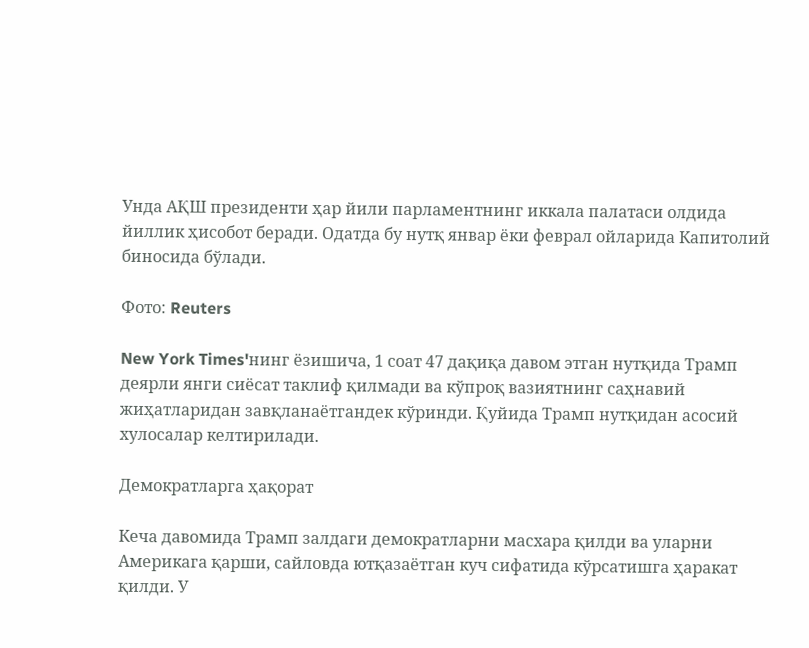Унда АҚШ президенти ҳар йили парламентнинг иккала палатаси олдида йиллик ҳисобот беради. Одатда бу нутқ январ ёки феврал ойларида Капитолий биносида бўлади.

Фото: Reuters

New York Times'нинг ёзишича, 1 соат 47 дақиқа давом этган нутқида Трамп деярли янги сиёсат таклиф қилмади ва кўпроқ вазиятнинг саҳнавий жиҳатларидан завқланаётгандек кўринди. Қуйида Трамп нутқидан асосий хулосалар келтирилади.

Демократларга ҳақорат

Кеча давомида Трамп залдаги демократларни масхара қилди ва уларни Америкага қарши, сайловда ютқазаётган куч сифатида кўрсатишга ҳаракат қилди. У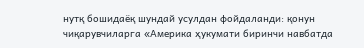нутқ бошидаёқ шундай усулдан фойдаланди: қонун чиқарувчиларга «Америка ҳукумати биринчи навбатда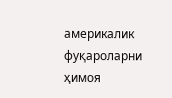америкалик фуқароларни ҳимоя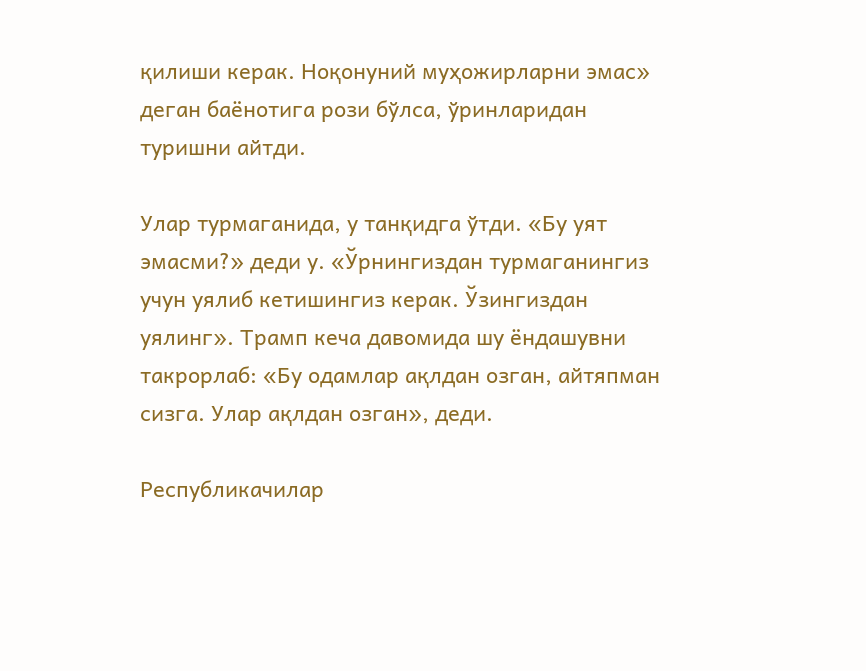қилиши керак. Ноқонуний муҳожирларни эмас» деган баёнотига рози бўлса, ўринларидан туришни айтди.

Улар турмаганида, у танқидга ўтди. «Бу уят эмасми?» деди у. «Ўрнингиздан турмаганингиз учун уялиб кетишингиз керак. Ўзингиздан уялинг». Трамп кеча давомида шу ёндашувни такрорлаб: «Бу одамлар ақлдан озган, айтяпман сизга. Улар ақлдан озган», деди.

Республикачилар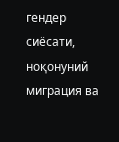гендер сиёсати, ноқонуний миграция ва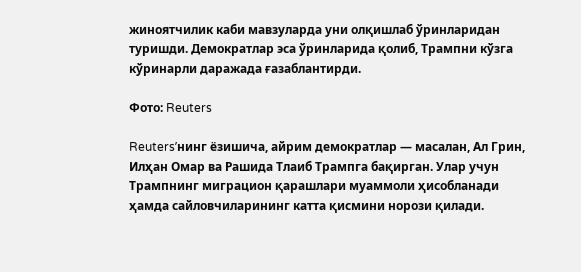жиноятчилик каби мавзуларда уни олқишлаб ўринларидан туришди. Демократлар эса ўринларида қолиб, Трампни кўзга кўринарли даражада ғазаблантирди.

Фото: Reuters

Reutersʼнинг ёзишича, айрим демократлар — масалан, Ал Грин, Илҳан Омар ва Рашида Тлаиб Трампга бақирган. Улар учун Трампнинг миграцион қарашлари муаммоли ҳисобланади ҳамда сайловчиларининг катта қисмини норози қилади.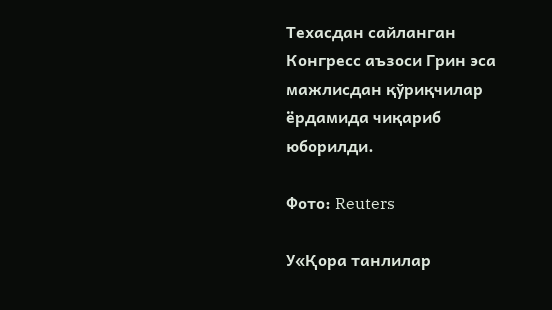Техасдан сайланган Конгресс аъзоси Грин эса мажлисдан қўриқчилар ёрдамида чиқариб юборилди.

Фото: Reuters

У«Қора танлилар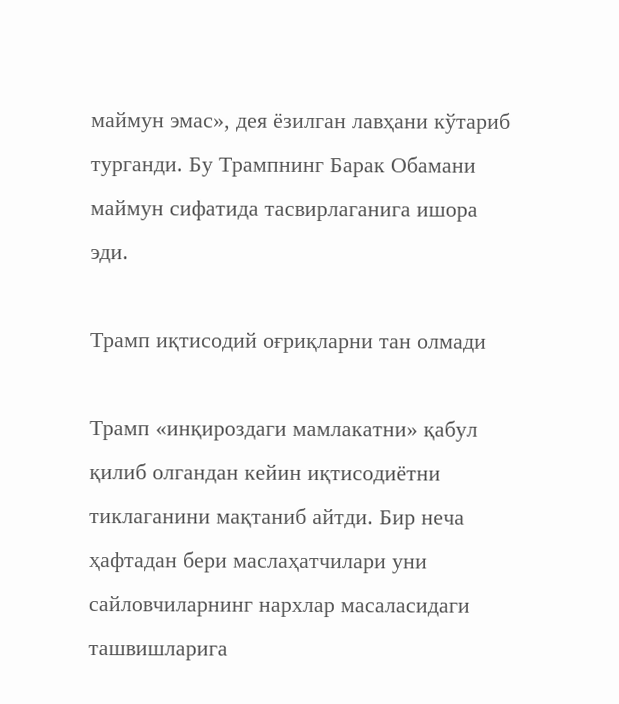маймун эмас», дея ёзилган лавҳани кўтариб турганди. Бу Трампнинг Барак Обамани маймун сифатида тасвирлаганига ишора эди.

Трамп иқтисодий оғриқларни тан олмади

Трамп «инқироздаги мамлакатни» қабул қилиб олгандан кейин иқтисодиётни тиклаганини мақтаниб айтди. Бир неча ҳафтадан бери маслаҳатчилари уни сайловчиларнинг нархлар масаласидаги ташвишларига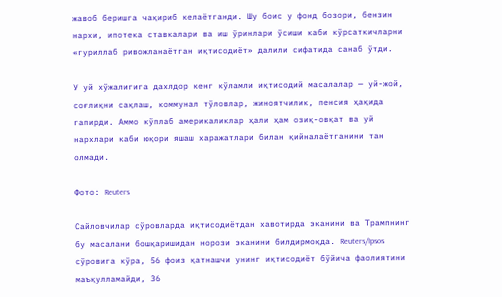жавоб беришга чақириб келаётганди. Шу боис у фонд бозори, бензин нархи, ипотека ставкалари ва иш ўринлари ўсиши каби кўрсаткичларни «гуриллаб ривожланаётган иқтисодиёт» далили сифатида санаб ўтди.

У уй хўжалигига дахлдор кенг кўламли иқтисодий масалалар — уй-жой, соғлиқни сақлаш, коммунал тўловлар, жиноятчилик, пенсия ҳақида гапирди. Аммо кўплаб америкаликлар ҳали ҳам озиқ-овқат ва уй нархлари каби юқори яшаш харажатлари билан қийналаётганини тан олмади.

Фото: Reuters

Сайловчилар сўровларда иқтисодиётдан хавотирда эканини ва Трампнинг бу масалани бошқаришидан норози эканини билдирмоқда. Reuters/Ipsos сўровига кўра, 56 фоиз қатнашчи унинг иқтисодиёт бўйича фаолиятини маъқулламайди, 36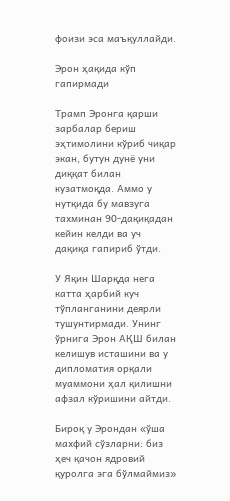фоизи эса маъқуллайди.

Эрон ҳақида кўп гапирмади

Трамп Эронга қарши зарбалар бериш эҳтимолини кўриб чиқар экан, бутун дунё уни диққат билан кузатмоқда. Аммо у нутқида бу мавзуга тахминан 90-дақиқадан кейин келди ва уч дақиқа гапириб ўтди.

У Яқин Шарқда нега катта ҳарбий куч тўпланганини деярли тушунтирмади. Унинг ўрнига Эрон АҚШ билан келишув исташини ва у дипломатия орқали муаммони ҳал қилишни афзал кўришини айтди.

Бироқ у Эрондан «ўша махфий сўзларни: биз ҳеч қачон ядровий қуролга эга бўлмаймиз»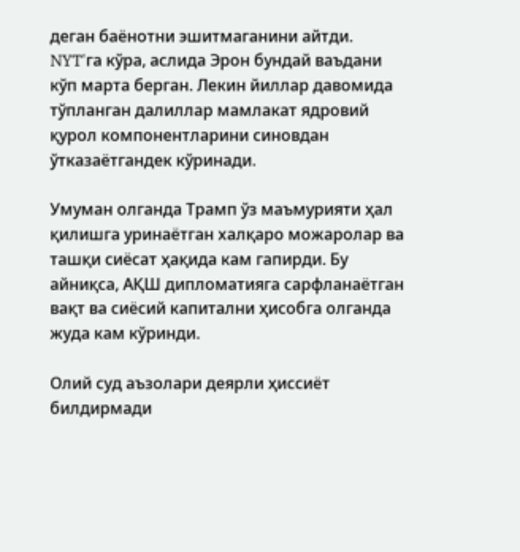деган баёнотни эшитмаганини айтди. NYT'га кўра, аслида Эрон бундай ваъдани кўп марта берган. Лекин йиллар давомида тўпланган далиллар мамлакат ядровий қурол компонентларини синовдан ўтказаётгандек кўринади.

Умуман олганда Трамп ўз маъмурияти ҳал қилишга уринаётган халқаро можаролар ва ташқи сиёсат ҳақида кам гапирди. Бу айниқса, АҚШ дипломатияга сарфланаётган вақт ва сиёсий капитални ҳисобга олганда жуда кам кўринди.

Олий суд аъзолари деярли ҳиссиёт билдирмади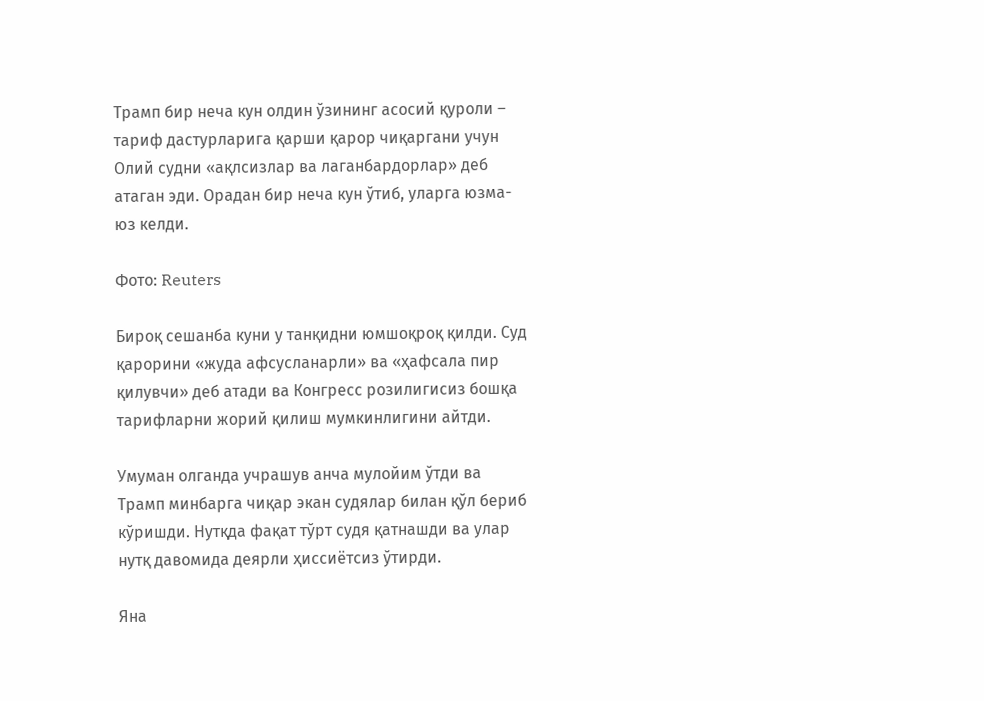Трамп бир неча кун олдин ўзининг асосий қуроли – тариф дастурларига қарши қарор чиқаргани учун Олий судни «ақлсизлар ва лаганбардорлар» деб атаган эди. Орадан бир неча кун ўтиб, уларга юзма-юз келди.

Фото: Reuters

Бироқ сешанба куни у танқидни юмшоқроқ қилди. Суд қарорини «жуда афсусланарли» ва «ҳафсала пир қилувчи» деб атади ва Конгресс розилигисиз бошқа тарифларни жорий қилиш мумкинлигини айтди.

Умуман олганда учрашув анча мулойим ўтди ва Трамп минбарга чиқар экан судялар билан қўл бериб кўришди. Нутқда фақат тўрт судя қатнашди ва улар нутқ давомида деярли ҳиссиётсиз ўтирди.

Яна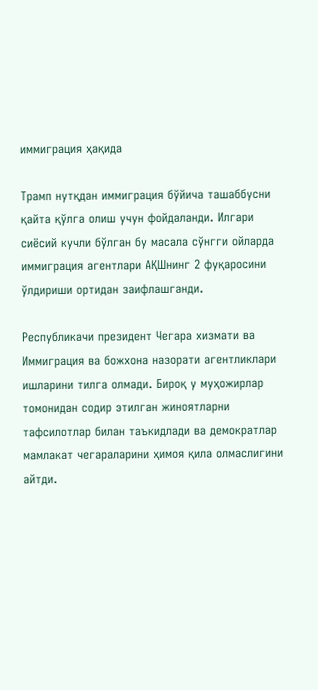иммиграция ҳақида

Трамп нутқдан иммиграция бўйича ташаббусни қайта қўлга олиш учун фойдаланди. Илгари сиёсий кучли бўлган бу масала сўнгги ойларда иммиграция агентлари АҚШнинг 2 фуқаросини ўлдириши ортидан заифлашганди.

Республикачи президент Чегара хизмати ва Иммиграция ва божхона назорати агентликлари ишларини тилга олмади. Бироқ у муҳожирлар томонидан содир этилган жиноятларни тафсилотлар билан таъкидлади ва демократлар мамлакат чегараларини ҳимоя қила олмаслигини айтди.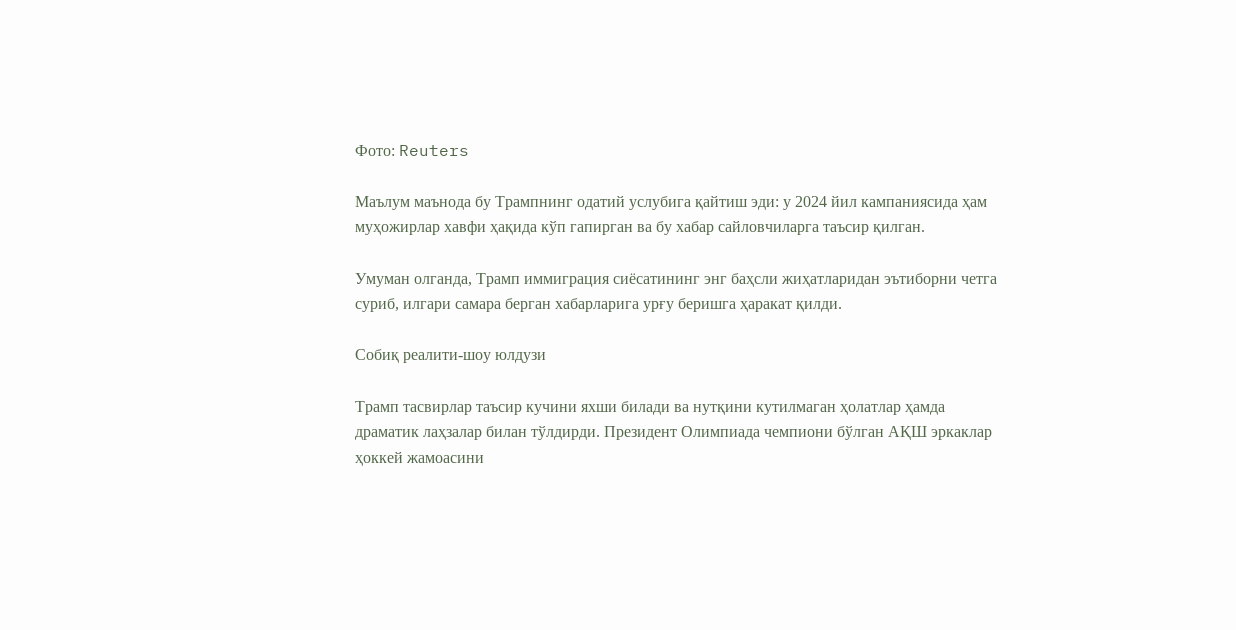Фото: Reuters

Маълум маънода бу Трампнинг одатий услубига қайтиш эди: у 2024 йил кампаниясида ҳам муҳожирлар хавфи ҳақида кўп гапирган ва бу хабар сайловчиларга таъсир қилган.

Умуман олганда, Трамп иммиграция сиёсатининг энг баҳсли жиҳатларидан эътиборни четга суриб, илгари самара берган хабарларига урғу беришга ҳаракат қилди.

Собиқ реалити-шоу юлдузи

Трамп тасвирлар таъсир кучини яхши билади ва нутқини кутилмаган ҳолатлар ҳамда драматик лаҳзалар билан тўлдирди. Президент Олимпиада чемпиони бўлган АҚШ эркаклар ҳоккей жамоасини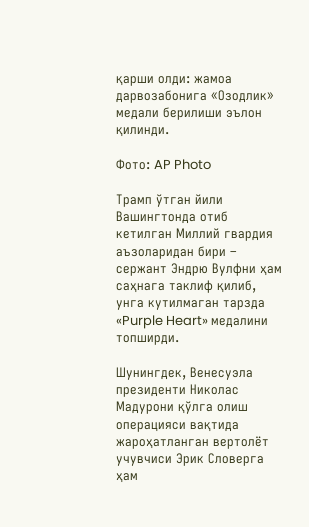қарши олди: жамоа дарвозабонига «Озодлик» медали берилиши эълон қилинди.

Фото: AP Photo

Трамп ўтган йили Вашингтонда отиб кетилган Миллий гвардия аъзоларидан бири – сержант Эндрю Вулфни ҳам саҳнага таклиф қилиб, унга кутилмаган тарзда «Purple Heart» медалини топширди.

Шунингдек, Венесуэла президенти Николас Мадурони қўлга олиш операцияси вақтида жароҳатланган вертолёт учувчиси Эрик Словерга ҳам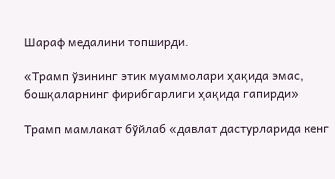Шараф медалини топширди.

«Трамп ўзининг этик муаммолари ҳақида эмас, бошқаларнинг фирибгарлиги ҳақида гапирди»

Трамп мамлакат бўйлаб «давлат дастурларида кенг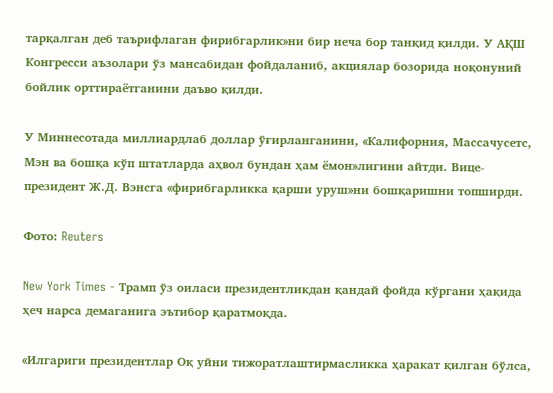тарқалган деб таърифлаган фирибгарлик»ни бир неча бор танқид қилди. У АҚШ Конгресси аъзолари ўз мансабидан фойдаланиб, акциялар бозорида ноқонуний бойлик орттираётганини даъво қилди.

У Миннесотада миллиардлаб доллар ўғирланганини, «Калифорния, Массачусетс, Мэн ва бошқа кўп штатларда аҳвол бундан ҳам ёмон»лигини айтди. Вице-президент Ж.Д. Вэнсга «фирибгарликка қарши уруш»ни бошқаришни топширди.

Фото: Reuters

New York Times - Трамп ўз оиласи президентликдан қандай фойда кўргани ҳақида ҳеч нарса демаганига эътибор қаратмоқда.

«Илгариги президентлар Оқ уйни тижоратлаштирмасликка ҳаракат қилган бўлса,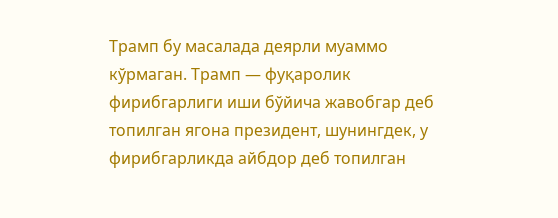Трамп бу масалада деярли муаммо кўрмаган. Трамп — фуқаролик фирибгарлиги иши бўйича жавобгар деб топилган ягона президент, шунингдек, у фирибгарликда айбдор деб топилган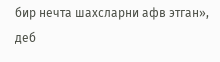бир нечта шахсларни афв этган», деб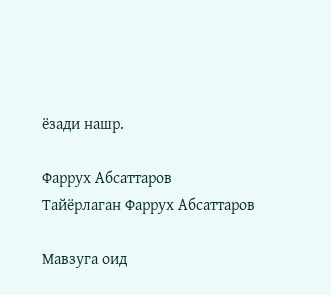ёзади нашр.

Фаррух Абсаттаров
Тайёрлаган Фаррух Абсаттаров

Мавзуга оид